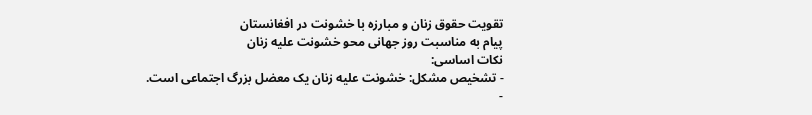تقویت حقوق زنان و مبارزه با خشونت در افغانستان
پیام به مناسبت روز جهانی محو خشونت علیه زنان
نکات اساسی:
- تشخیص مشکل: خشونت علیه زنان یک معضل بزرگ اجتماعی است.
-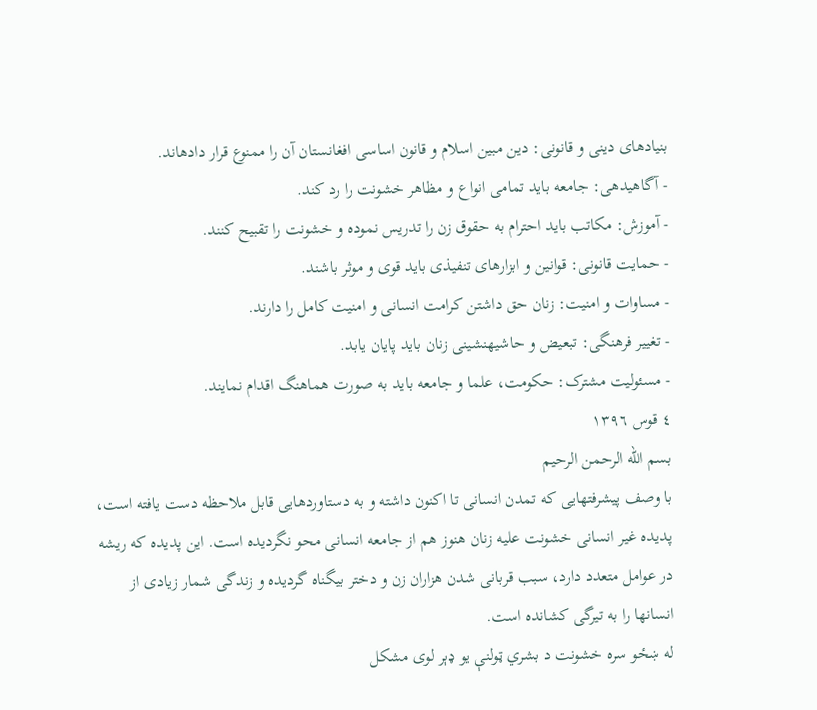بنیادهای دینی و قانونی: دین مبین اسلام و قانون اساسی افغانستان آن را ممنوع قرار دادهاند.
- آگاهیدهی: جامعه باید تمامی انواع و مظاهر خشونت را رد کند.
- آموزش: مکاتب باید احترام به حقوق زن را تدریس نموده و خشونت را تقبیح کنند.
- حمایت قانونی: قوانین و ابزارهای تنفیذی باید قوی و موثر باشند.
- مساوات و امنیت: زنان حق داشتن کرامت انسانی و امنیت کامل را دارند.
- تغییر فرهنگی: تبعیض و حاشیهنشینی زنان باید پایان یابد.
- مسئولیت مشترک: حکومت، علما و جامعه باید به صورت هماهنگ اقدام نمایند.
٤ قوس ١٣٩٦
بسم الله الرحمن الرحيم
با وصف پيشرفتهایی که تمدن انسانی تا اکنون داشته و به دستاوردهایی قابل ملاحظه دست یافته است، پديده غير انسانی خشونت عليه زنان هنوز هم از جامعه انسانی محو نگرديده است. اين پديده که ريشه در عوامل متعدد دارد، سبب قربانی شدن هزاران زن و دختر بیگناه گرديده و زندگی شمار زيادی از انسانها را به تيرگی کشانده است.
له ښځو سره خشونت د بشري ټولنې يو ډېر لوی مشکل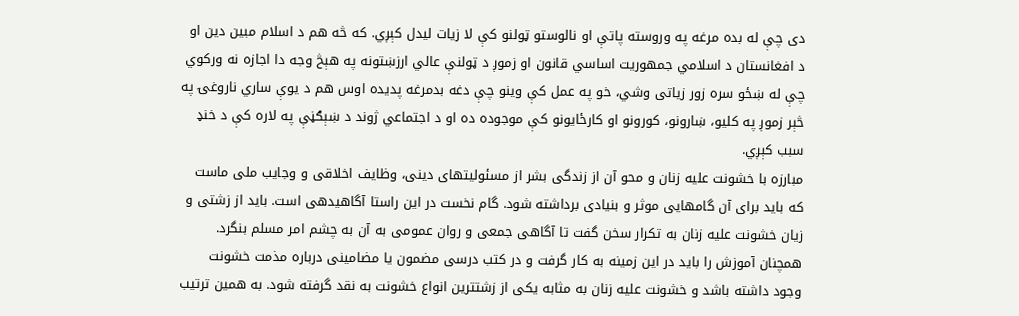دی چې له بده مرغه په وروسته پاتې او نالوستو ټولنو کې لا زيات ليدل کېږي. که څه هم د اسلام مبين دين او د افغانستان د اسلامي جمهوريت اساسي قانون او زموږ د ټولنې عالي ارزښتونه په هېڅ وجه دا اجازه نه ورکوي چې له ښځو سره زور زياتی وشي، خو په عمل کې وينو چې دغه بدمرغه پديده اوس هم د يوې ساري ناروغۍ په څېر زموږ په کليو، ښارونو، کورونو او کارځايونو کې موجوده ده او د اجتماعي ژوند د ښېګڼې په لاره کې د خنډ سبب کېږي.
مبارزه با خشونت عليه زنان و محو آن از زندگی بشر از مسئوليتهای دينی، وظايف اخلاقی و وجايب ملی ماست که بايد برای آن گامهایی موثر و بنيادی برداشته شود. گام نخست در اين راستا آگاهیدهی است. بايد از زشتی و زيان خشونت عليه زنان به تکرار سخن گفت تا آگاهی جمعی و روان عمومی به آن به چشم امر مسلم بنگرد. همچنان آموزش را بايد در اين زمينه به کار گرفت و در کتب درسی مضمون يا مضامينی درباره مذمت خشونت وجود داشته باشد و خشونت عليه زنان به مثابه يکی از زشتترين انواع خشونت به نقد گرفته شود. به همين ترتيب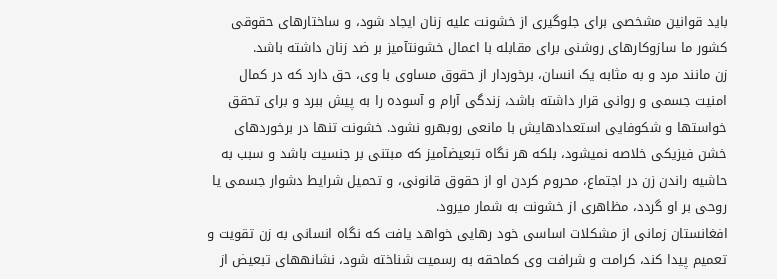بايد قوانين مشخصی برای جلوگيری از خشونت عليه زنان ايجاد شود، و ساختارهای حقوقی کشور ما سازوکارهای روشنی برای مقابله با اعمال خشونتآميز بر ضد زنان داشته باشد.
زن مانند مرد و به مثابه يک انسان، برخوردار از حقوق مساوی با وی، حق دارد که در کمال امنيت جسمی و روانی قرار داشته باشد، زندگی آرام و آسوده را به پيش ببرد و برای تحقق خواستها و شکوفايی استعدادهايش با مانعی روبهرو نشود. خشونت تنها در برخوردهای خشن فيزيکی خلاصه نمیشود، بلکه هر نگاه تبعيضآميز که مبتنی بر جنسيت باشد و سبب به حاشيه راندن زن در اجتماع، محروم کردن او از حقوق قانونی، و تحميل شرايط دشوار جسمی يا روحی بر او گردد، مظاهری از خشونت به شمار میرود.
افغانستان زمانی از مشکلات اساسی خود رهایی خواهد يافت که نگاه انسانی به زن تقويت و تعميم پيدا کند، کرامت و شرافت وی کماحقه به رسميت شناخته شود، نشانههای تبعيض از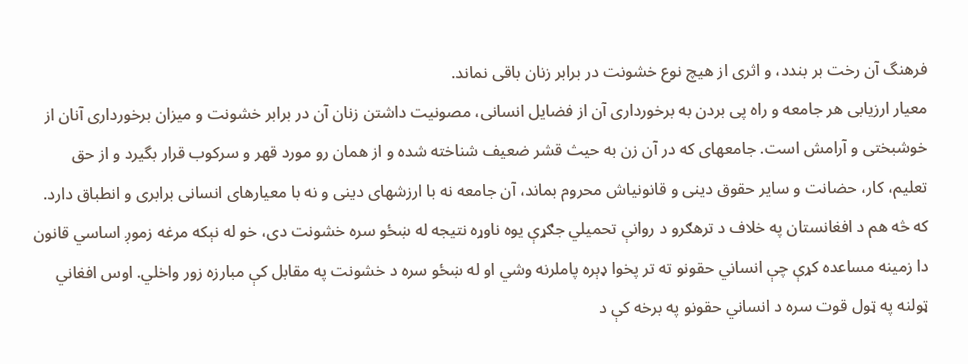فرهنگ آن رخت بر بندد، و اثری از هيچ نوع خشونت در برابر زنان باقی نماند.
معيار ارزيابی هر جامعه و راه پی بردن به برخورداری آن از فضايل انسانی، مصونيت داشتن زنان آن در برابر خشونت و ميزان برخورداری آنان از خوشبختی و آرامش است. جامعهای که در آن زن به حيث قشر ضعيف شناخته شده و از همان رو مورد قهر و سرکوب قرار بگيرد و از حق تعليم، کار، حضانت و ساير حقوق دينی و قانونیاش محروم بماند، آن جامعه نه با ارزشهای دينی و نه با معيارهای انسانی برابری و انطباق دارد.
که څه هم د افغانستان په خلاف د ترهګرو د روانې تحميلي جګړې يوه ناوړه نتيجه له ښځو سره خشونت دی، خو له نېکه مرغه زموږ اساسي قانون دا زمينه مساعده کړې چې انساني حقونو ته تر پخوا ډېره پاملرنه وشي او له ښځو سره د خشونت په مقابل کې مبارزه زور واخلي. اوس افغاني ټولنه په ټول قوت سره د انساني حقونو په برخه کې د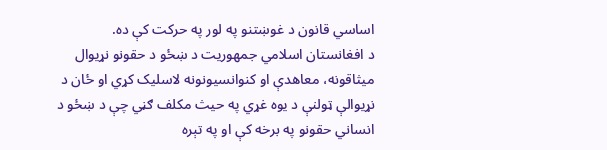اساسي قانون د غوښتنو په لور په حرکت کې ده.
د افغانستان اسلامي جمهوريت د ښځو د حقونو نړيوال ميثاقونه، معاهدې او کنوانسيونونه لاسليک کړي او ځان د نړيوالې ټولنې د يوه غړي په حيث مکلف ګڼي چې د ښځو د انساني حقونو په برخه کې او په تېره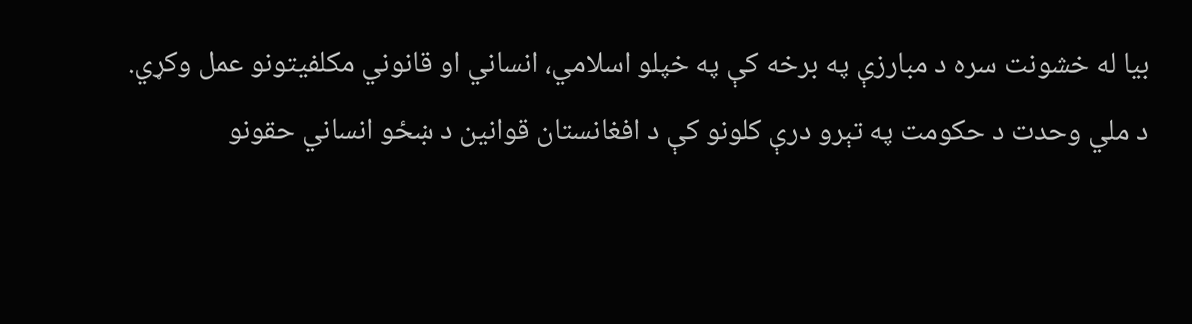بيا له خشونت سره د مبارزې په برخه کې په خپلو اسلامي، انساني او قانوني مکلفيتونو عمل وکړي.
د ملي وحدت د حکومت په تېرو درې کلونو کې د افغانستان قوانين د ښځو انساني حقونو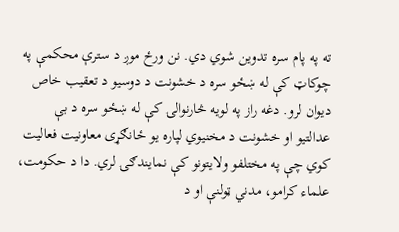ته په پام سره تدوين شوي دي. نن ورځ موږ د سترې محکمې په چوکاټ کې له ښځو سره د خشونت د دوسيو د تعقيب خاص ديوان لرو. دغه راز په لويه څارنوالۍ کې له ښځو سره د بې عدالتيو او خشونت د مخنيوي لپاره يو ځانګړی معاونيت فعاليت کوي چې په مختلفو ولايتونو کې نمايندګۍ لري. دا د حکومت، علماء کرامو، مدني ټولنې او د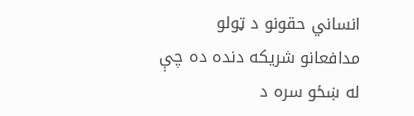انساني حقونو د ټولو مدافعانو شريکه دنده ده چې له ښځو سره د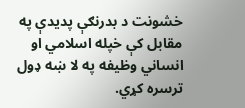خشونت د بدرنګې پديدې په مقابل کې خپله اسلامي او انساني وظيفه په لا ښه ډول ترسره کړي.